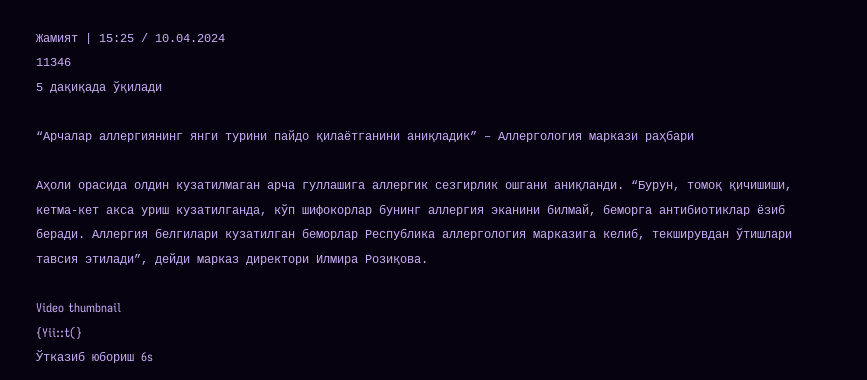Жамият | 15:25 / 10.04.2024
11346
5 дақиқада ўқилади

“Арчалар аллергиянинг янги турини пайдо қилаётганини аниқладик” – Аллергология маркази раҳбари

Аҳоли орасида олдин кузатилмаган арча гуллашига аллергик сезгирлик ошгани аниқланди. “Бурун, томоқ қичишиши, кетма-кет акса уриш кузатилганда, кўп шифокорлар бунинг аллергия эканини билмай, беморга антибиотиклар ёзиб беради. Аллергия белгилари кузатилган беморлар Республика аллергология марказига келиб, текширувдан ўтишлари тавсия этилади”, дейди марказ директори Илмира Розиқова.

Video thumbnail
{Yii::t(}
Ўтказиб юбориш 6s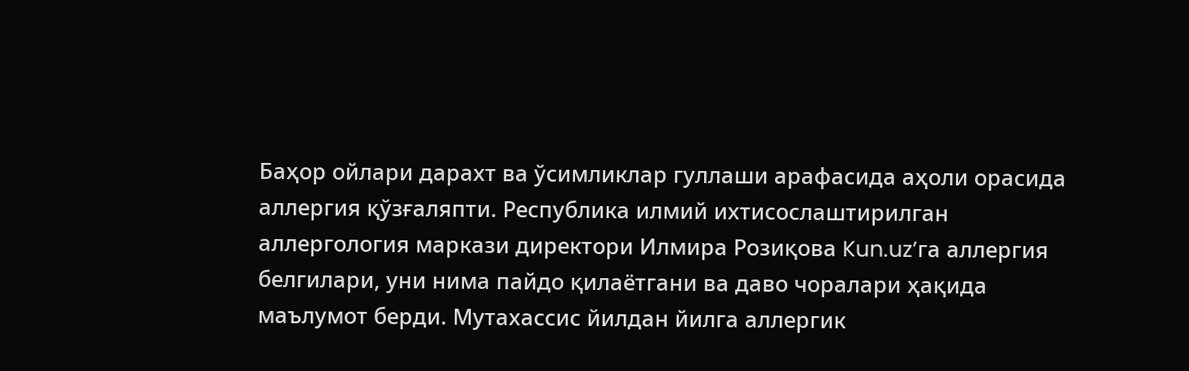Баҳор ойлари дарахт ва ўсимликлар гуллаши арафасида аҳоли орасида аллергия қўзғаляпти. Республика илмий ихтисослаштирилган аллергология маркази директори Илмира Розиқова Kun.uzʼга аллергия белгилари, уни нима пайдо қилаётгани ва даво чоралари ҳақида маълумот берди. Мутахассис йилдан йилга аллергик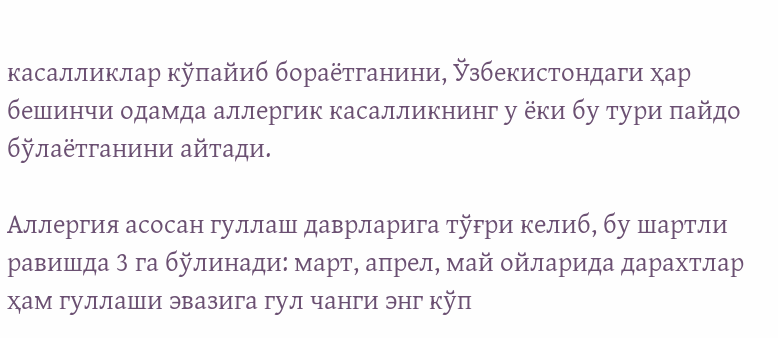касалликлар кўпайиб бораётганини, Ўзбекистондаги ҳар бешинчи одамда аллергик касалликнинг у ёки бу тури пайдо бўлаётганини айтади.

Аллергия асосан гуллаш даврларига тўғри келиб, бу шартли равишда 3 га бўлинади: март, апрел, май ойларида дарахтлар ҳам гуллаши эвазига гул чанги энг кўп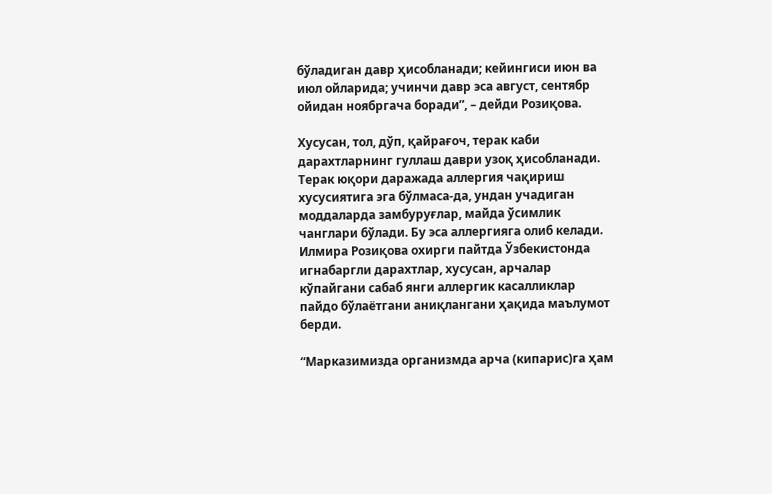бўладиган давр ҳисобланади; кейингиси июн ва июл ойларида; учинчи давр эса август, сентябр ойидан ноябргача боради”, – дейди Розиқова.

Хусусан, тол, дўп, қайрағоч, терак каби дарахтларнинг гуллаш даври узоқ ҳисобланади. Терак юқори даражада аллергия чақириш хусусиятига эга бўлмаса-да, ундан учадиган моддаларда замбуруғлар, майда ўсимлик чанглари бўлади. Бу эса аллергияга олиб келади. Илмира Розиқова охирги пайтда Ўзбекистонда игнабаргли дарахтлар, хусусан, арчалар кўпайгани сабаб янги аллергик касалликлар пайдо бўлаётгани аниқлангани ҳақида маълумот берди.

“Марказимизда организмда арча (кипарис)га ҳам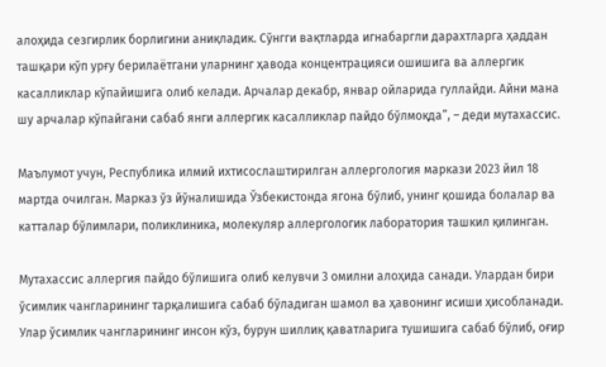алоҳида сезгирлик борлигини аниқладик. Сўнгги вақтларда игнабаргли дарахтларга ҳаддан ташқари кўп урғу берилаётгани уларнинг ҳавода концентрацияси ошишига ва аллергик касалликлар кўпайишига олиб келади. Арчалар декабр, январ ойларида гуллайди. Айни мана шу арчалар кўпайгани сабаб янги аллергик касалликлар пайдо бўлмоқда”, – деди мутахассис.

Маълумот учун, Республика илмий ихтисослаштирилган аллергология маркази 2023 йил 18 мартда очилган. Марказ ўз йўналишида Ўзбекистонда ягона бўлиб, унинг қошида болалар ва катталар бўлимлари, поликлиника, молекуляр аллергологик лаборатория ташкил қилинган.

Мутахассис аллергия пайдо бўлишига олиб келувчи 3 омилни алоҳида санади. Улардан бири ўсимлик чангларининг тарқалишига сабаб бўладиган шамол ва ҳавонинг исиши ҳисобланади. Улар ўсимлик чангларининг инсон кўз, бурун шиллиқ қаватларига тушишига сабаб бўлиб, оғир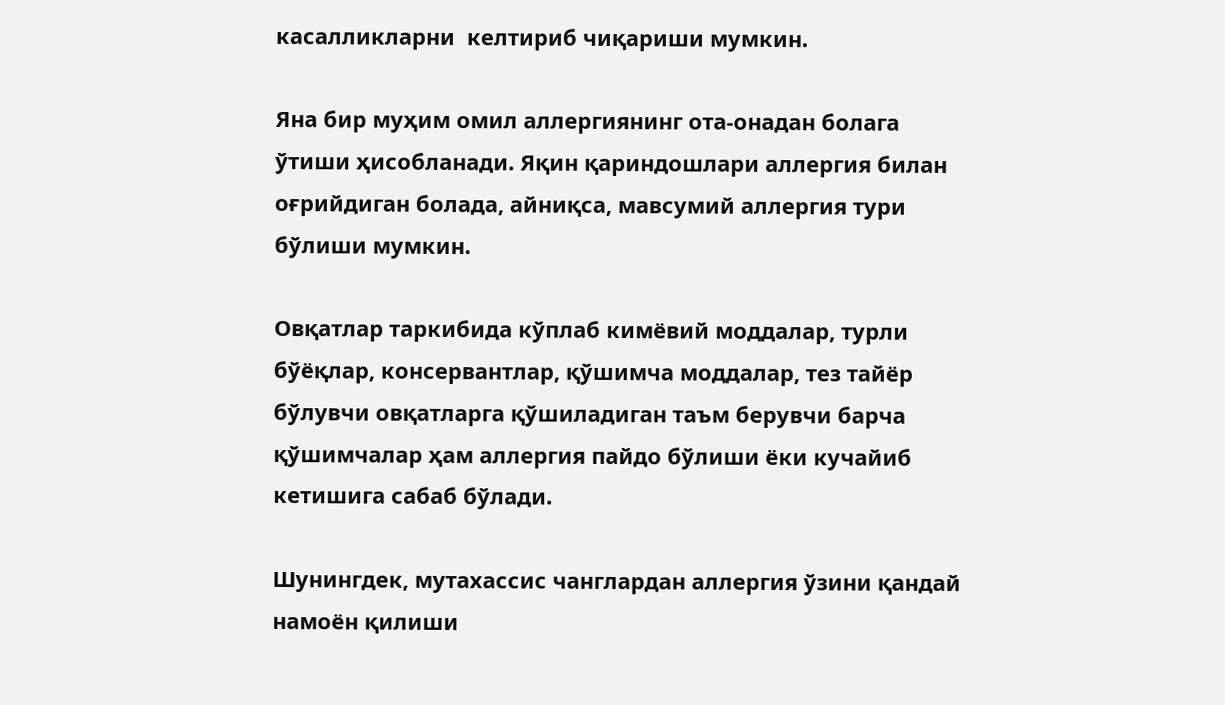касалликларни  келтириб чиқариши мумкин.

Яна бир муҳим омил аллергиянинг ота-онадан болага ўтиши ҳисобланади. Яқин қариндошлари аллергия билан оғрийдиган болада, айниқса, мавсумий аллергия тури бўлиши мумкин.

Овқатлар таркибида кўплаб кимёвий моддалар, турли бўёқлар, консервантлар, қўшимча моддалар, тез тайёр бўлувчи овқатларга қўшиладиган таъм берувчи барча қўшимчалар ҳам аллергия пайдо бўлиши ёки кучайиб кетишига сабаб бўлади.

Шунингдек, мутахассис чанглардан аллергия ўзини қандай намоён қилиши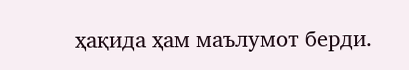ҳақида ҳам маълумот берди.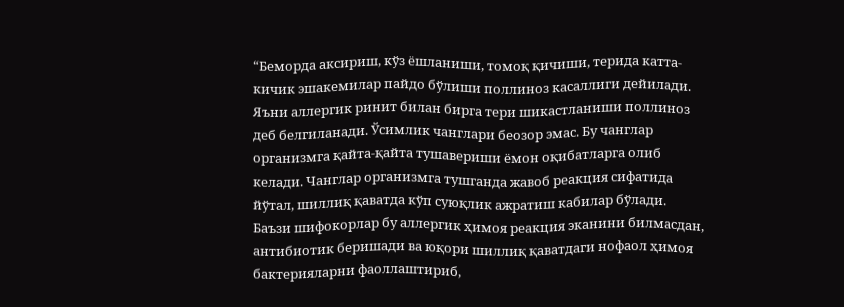“Беморда аксириш, кўз ёшланиши, томоқ қичиши, терида катта-кичик эшакемилар пайдо бўлиши поллиноз касаллиги дейилади. Яъни аллергик ринит билан бирга тери шикастланиши поллиноз деб белгиланади. Ўсимлик чанглари беозор эмас. Бу чанглар организмга қайта-қайта тушавериши ёмон оқибатларга олиб келади. Чанглар организмга тушганда жавоб реакция сифатида йўтал, шиллиқ қаватда кўп суюқлик ажратиш кабилар бўлади. Баъзи шифокорлар бу аллергик ҳимоя реакция эканини билмасдан, антибиотик беришади ва юқори шиллиқ қаватдаги нофаол ҳимоя бактерияларни фаоллаштириб,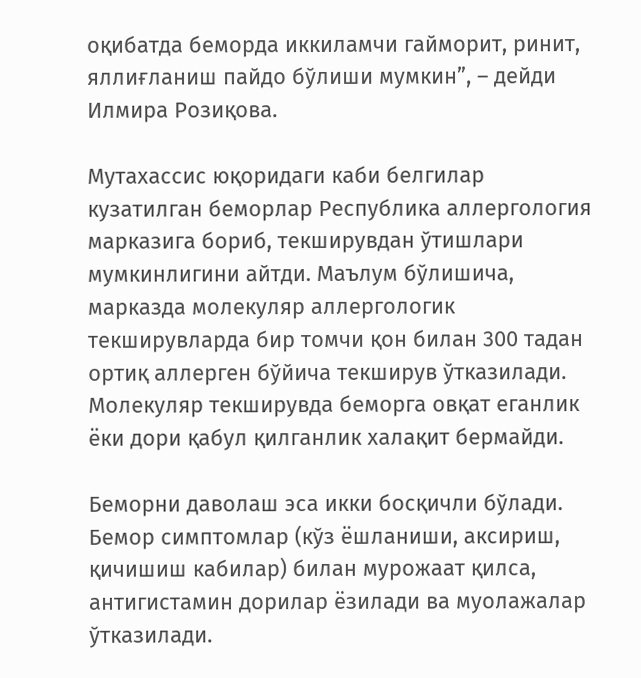оқибатда беморда иккиламчи гайморит, ринит, яллиғланиш пайдо бўлиши мумкин”, – дейди Илмира Розиқова.

Мутахассис юқоридаги каби белгилар кузатилган беморлар Республика аллергология марказига бориб, текширувдан ўтишлари мумкинлигини айтди. Маълум бўлишича, марказда молекуляр аллергологик текширувларда бир томчи қон билан 300 тадан ортиқ аллерген бўйича текширув ўтказилади. Молекуляр текширувда беморга овқат еганлик ёки дори қабул қилганлик халақит бермайди.

Беморни даволаш эса икки босқичли бўлади. Бемор симптомлар (кўз ёшланиши, аксириш, қичишиш кабилар) билан мурожаат қилса, антигистамин дорилар ёзилади ва муолажалар ўтказилади.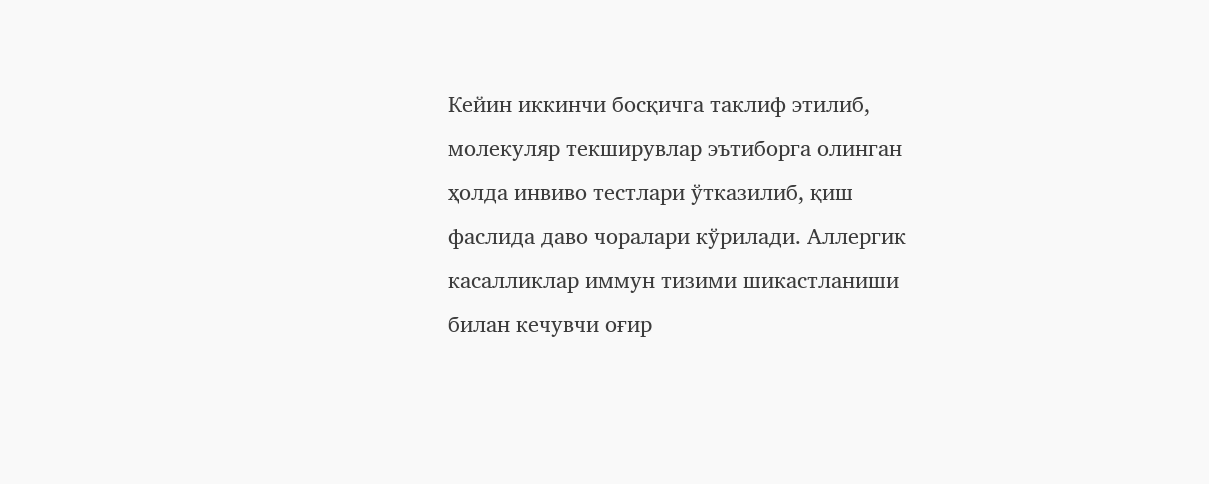Кейин иккинчи босқичга таклиф этилиб, молекуляр текширувлар эътиборга олинган ҳолда инвиво тестлари ўтказилиб, қиш фаслида даво чоралари кўрилади. Аллергик касалликлар иммун тизими шикастланиши билан кечувчи оғир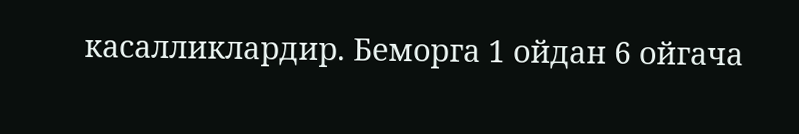касалликлардир. Беморга 1 ойдан 6 ойгача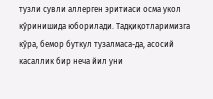тузли сувли аллерген эритиаси осма укол кўринишида юборилади. Тадқиқотларимизга кўра, бемор буткул тузалмаса-да, асосий касаллик бир неча йил уни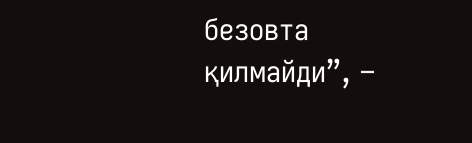безовта қилмайди”, –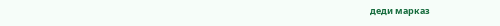деди марказ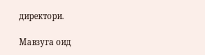директори.

Мавзуга оид